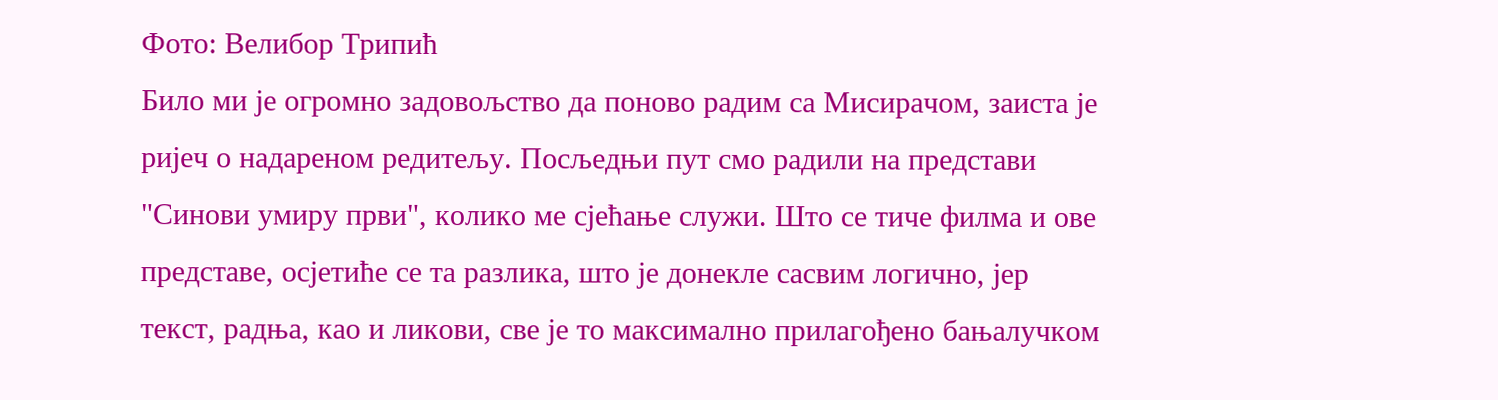Фото: Велибор Трипић
Било ми је огромно задовољство да поново радим са Мисирачом, заиста је ријеч о надареном редитељу. Посљедњи пут смо радили на представи "Синови умиру први", колико ме сјећање служи. Што се тиче филма и ове представе, осјетиће се та разлика, што је донекле сасвим логично, јер текст, радња, као и ликови, све је то максимално прилагођено бањалучком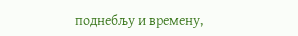поднебљу и времену,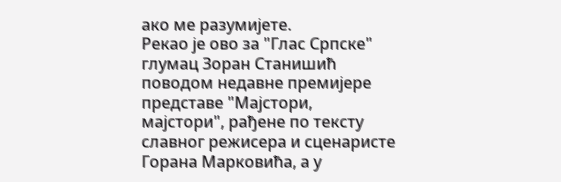ако ме разумијете.
Рекао је ово за "Глас Српске" глумац Зоран Станишић поводом недавне премијере представе "Мајстори, мајстори", рађене по тексту славног режисера и сценаристе Горана Марковића, а у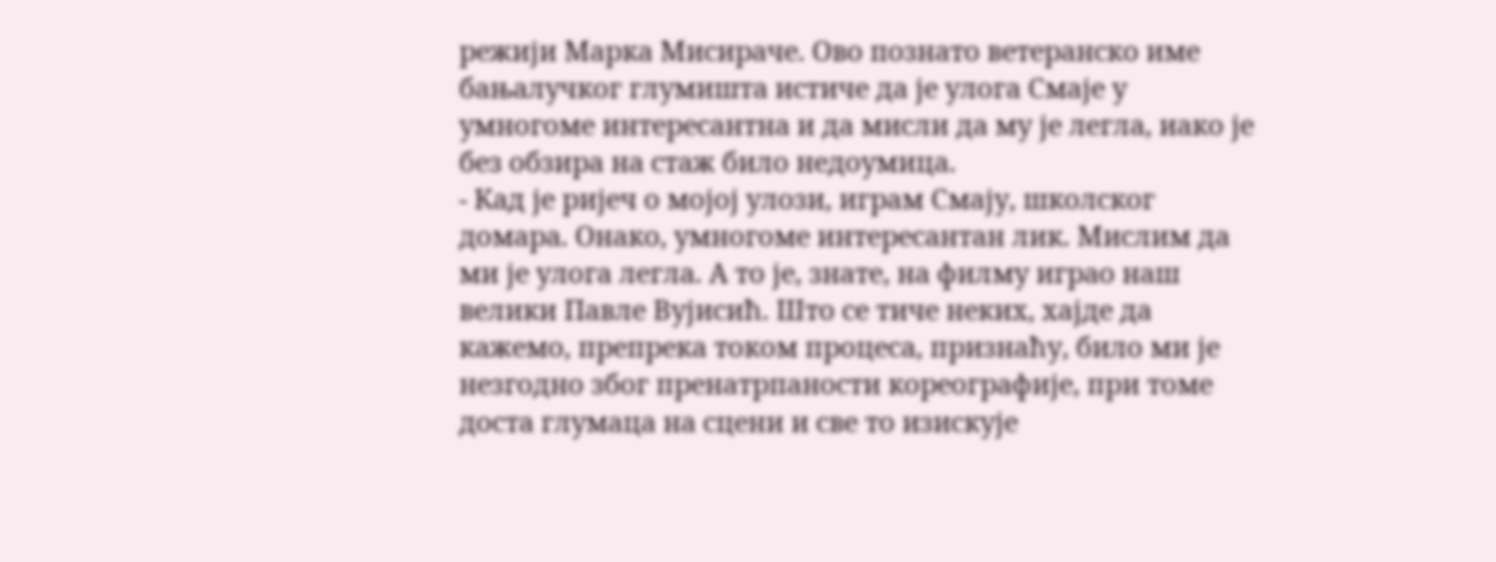режији Марка Мисираче. Ово познато ветеранско име бањалучког глумишта истиче да је улога Смаје у умногоме интересантна и да мисли да му је легла, иако је без обзира на стаж било недоумица.
- Кад је ријеч о мојој улози, играм Смају, школског домара. Онако, умногоме интересантан лик. Мислим да ми је улога легла. А то је, знате, на филму играо наш велики Павле Вујисић. Што се тиче неких, хајде да кажемо, препрека током процеса, признаћу, било ми је незгодно због пренатрпаности кореографије, при томе доста глумаца на сцени и све то изискује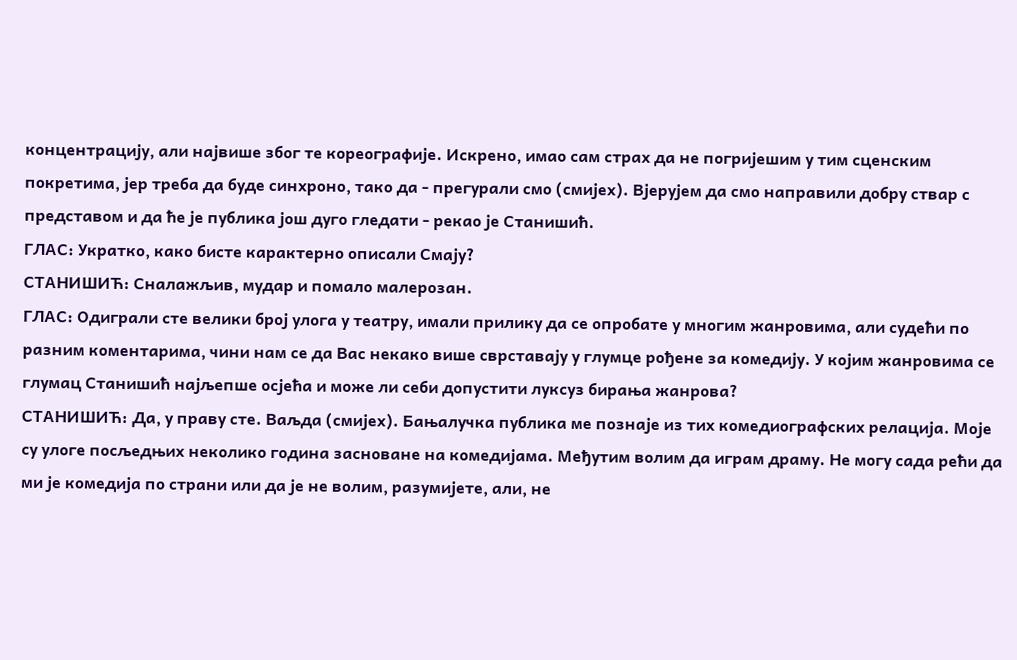концентрацију, али највише због те кореографије. Искрено, имао сам страх да не погријешим у тим сценским покретима, јер треба да буде синхроно, тако да - прегурали смо (смијех). Вјерујем да смо направили добру ствар с представом и да ће је публика још дуго гледати - рекао је Станишић.
ГЛАС: Укратко, како бисте карактерно описали Смају?
СТАНИШИЋ: Сналажљив, мудар и помало малерозан.
ГЛАС: Одиграли сте велики број улога у театру, имали прилику да се опробате у многим жанровима, али судећи по разним коментарима, чини нам се да Вас некако више сврставају у глумце рођене за комедију. У којим жанровима се глумац Станишић најљепше осјећа и може ли себи допустити луксуз бирања жанрова?
СТАНИШИЋ: Да, у праву сте. Ваљда (смијех). Бањалучка публика ме познаје из тих комедиографских релација. Моје су улоге посљедњих неколико година засноване на комедијама. Међутим волим да играм драму. Не могу сада рећи да ми је комедија по страни или да је не волим, разумијете, али, не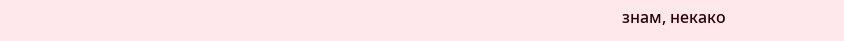знам, некако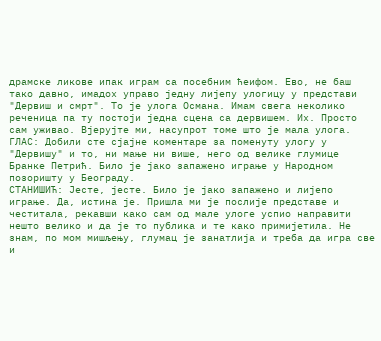драмске ликове ипак играм са посебним ћеифом. Ево, не баш тако давно, имадох управо једну лијепу улогицу у представи "Дервиш и смрт". То је улога Османа. Имам свега неколико реченица па ту постоји једна сцена са дервишем. Их. Просто сам уживао. Вјерујте ми, насупрот томе што је мала улога.
ГЛАС: Добили сте сјајне коментаре за поменуту улогу у "Дервишу" и то, ни мање ни више, него од велике глумице Бранке Петрић. Било је јако запажено играње у Народном позоришту у Београду.
СТАНИШИЋ: Јесте, јесте. Било је јако запажено и лијепо играње. Да, истина је. Пришла ми је послије представе и честитала, рекавши како сам од мале улоге успио направити нешто велико и да је то публика и те како примијетила. Не знам, по мом мишљењу, глумац је занатлија и треба да игра све и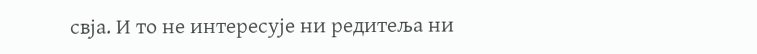свја. И то не интересује ни редитеља ни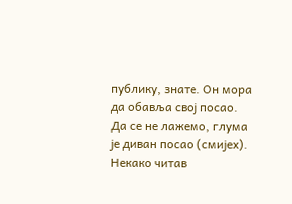публику, знате. Он мора да обавља свој посао. Да се не лажемо, глума је диван посао (смијех). Некако читав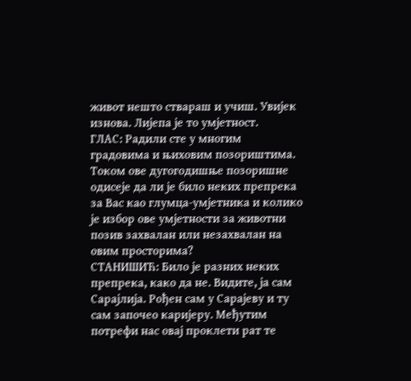живот нешто ствараш и учиш. Увијек изнова. Лијепа је то умјетност.
ГЛАС: Радили сте у многим градовима и њиховим позориштима. Током ове дугогодишње позоришне одисеје да ли је било неких препрека за Вас као глумца-умјетника и колико је избор ове умјетности за животни позив захвалан или незахвалан на овим просторима?
СТАНИШИЋ: Било је разних неких препрека, како да не. Видите, ја сам Сарајлија. Рођен сам у Сарајеву и ту сам започео каријеру. Међутим потрефи нас овај проклети рат те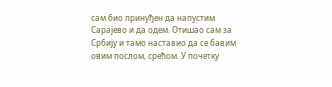сам био принуђен да напустим Сарајево и да одем. Отишао сам за Србију и тамо наставио да се бавим овим послом, срећом. У почетку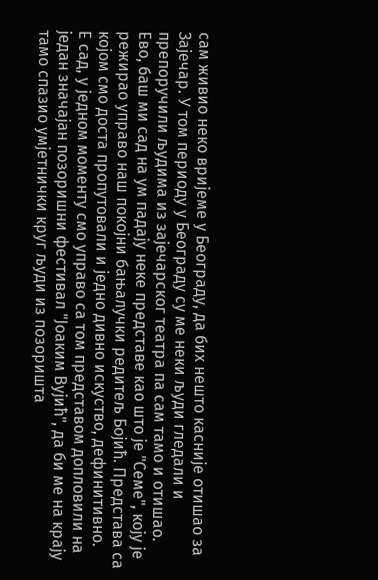сам живио неко вријеме у Београду, да бих нешто касније отишао за Зајечар. У том периоду у Београду су ме неки људи гледали и препоручили људима из зајечарског театра па сам тамо и отишао. Ево, баш ми сад на ум падају неке представе као што је "Семе", коју је режирао управо наш покојни бањалучки редитељ Бојић. Представа са којом смо доста пропутовали и једно дивно искуство, дефинитивно.
Е сад, у једном моменту смо управо са том представом допловили на један значајан позоришни фестивал "Јоаким Вујић", да би ме на крају тамо спазио умјетнички круг људи из позоришта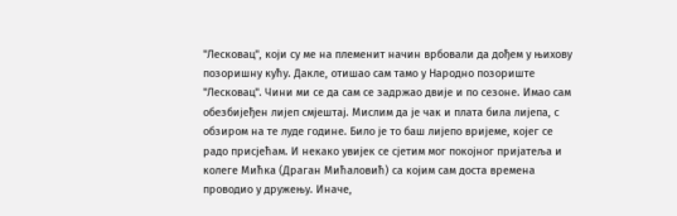"Лесковац", који су ме на племенит начин врбовали да дођем у њихову позоришну кућу. Дакле, отишао сам тамо у Народно позориште "Лесковац". Чини ми се да сам се задржао двије и по сезоне. Имао сам обезбијеђен лијеп смјештај. Мислим да је чак и плата била лијепа, с обзиром на те луде године. Било је то баш лијепо вријеме, којег се радо присјећам. И некако увијек се сјетим мог покојног пријатеља и колеге Мићка (Драган Мићаловић) са којим сам доста времена проводио у дружењу. Иначе,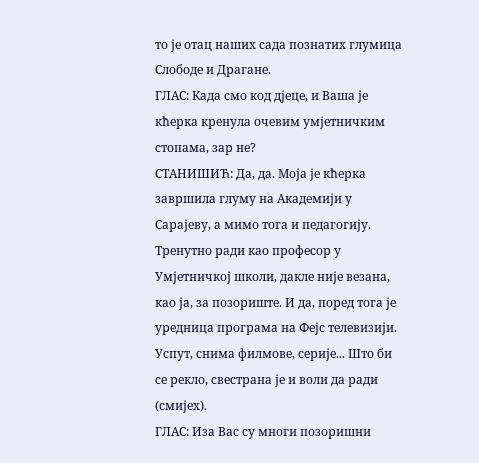то је отац наших сада познатих глумица Слободе и Драгане.
ГЛАС: Када смо код дјеце, и Ваша је кћерка кренула очевим умјетничким стопама, зар не?
СТАНИШИЋ: Да, да. Моја је кћерка завршила глуму на Академији у Сарајеву, а мимо тога и педагогију. Тренутно ради као професор у Умјетничкој школи, дакле није везана, као ја, за позориште. И да, поред тога је уредница програма на Фејс телевизији. Успут, снима филмове, серије... Што би се рекло, свестрана је и воли да ради (смијех).
ГЛАС: Иза Вас су многи позоришни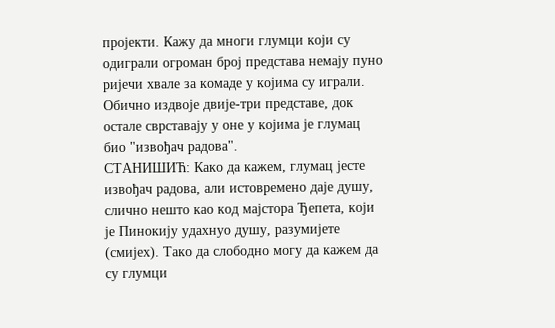пројекти. Кажу да многи глумци који су одиграли огроман број представа немају пуно ријечи хвале за комаде у којима су играли. Обично издвоје двије-три представе, док остале сврставају у оне у којима је глумац био "извођач радова".
СТАНИШИЋ: Како да кажем, глумац јесте извођач радова, али истовремено даје душу, слично нешто као код мајстора Ђепета, који је Пинокију удахнуо душу, разумијете (смијех). Тако да слободно могу да кажем да су глумци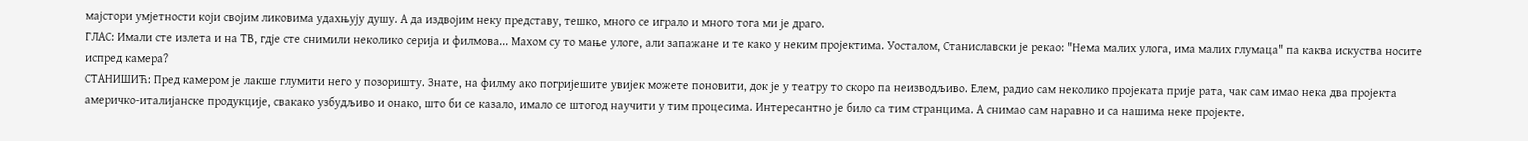мајстори умјетности који својим ликовима удахњују душу. А да издвојим неку представу, тешко, много се играло и много тога ми је драго.
ГЛАС: Имали сте излета и на ТВ, гдје сте снимили неколико серија и филмова... Махом су то мање улоге, али запажане и те како у неким пројектима. Уосталом, Станиславски је рекао: "Нема малих улога, има малих глумаца" па каква искуства носите испред камера?
СТАНИШИЋ: Пред камером је лакше глумити него у позоришту. Знате, на филму ако погријешите увијек можете поновити, док је у театру то скоро па неизводљиво. Елем, радио сам неколико пројеката прије рата, чак сам имао нека два пројекта америчко-италијанске продукције, свакако узбудљиво и онако, што би се казало, имало се штогод научити у тим процесима. Интересантно је било са тим странцима. А снимао сам наравно и са нашима неке пројекте.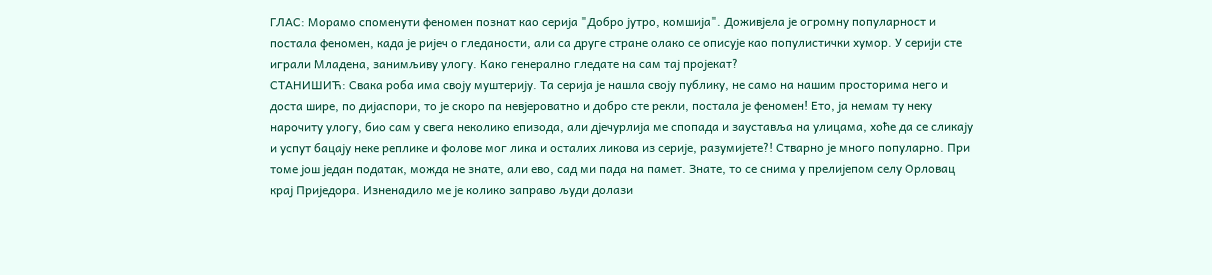ГЛАС: Морамо споменути феномен познат као серија "Добро јутро, комшија". Доживјела је огромну популарност и постала феномен, када је ријеч о гледаности, али са друге стране олако се описује као популистички хумор. У серији сте играли Младена, занимљиву улогу. Како генерално гледате на сам тај пројекат?
СТАНИШИЋ: Свака роба има своју муштерију. Та серија је нашла своју публику, не само на нашим просторима него и доста шире, по дијаспори, то је скоро па невјероватно и добро сте рекли, постала је феномен! Ето, ја немам ту неку нарочиту улогу, био сам у свега неколико епизода, али дјечурлија ме спопада и зауставља на улицама, хоће да се сликају и успут бацају неке реплике и фолове мог лика и осталих ликова из серије, разумијете?! Стварно је много популарно. При томе још један податак, можда не знате, али ево, сад ми пада на памет. Знате, то се снима у прелијепом селу Орловац крај Приједора. Изненадило ме је колико заправо људи долази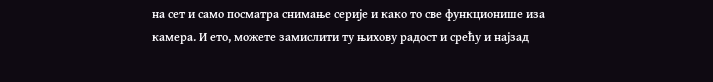на сет и само посматра снимање серије и како то све функционише иза камeра. И ето, можете замислити ту њихову радост и срећу и најзад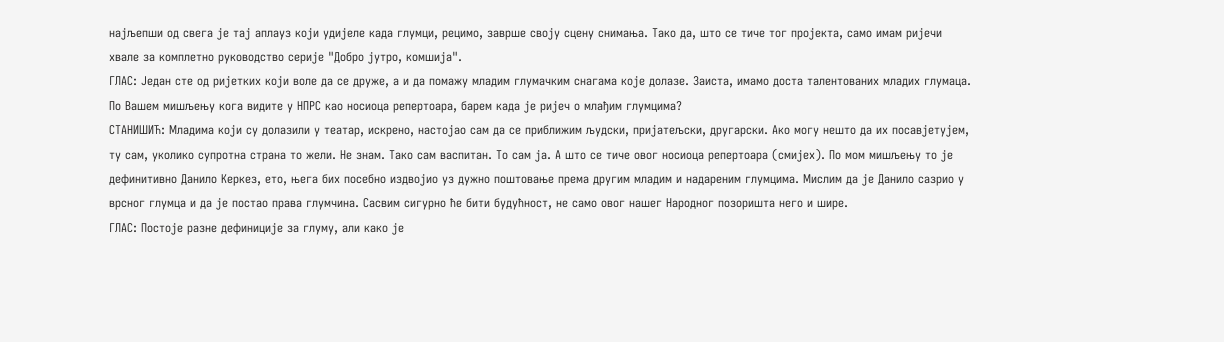најљепши од свега је тај аплауз који удијеле када глумци, рецимо, заврше своју сцену снимања. Тако да, што се тиче тог пројекта, само имам ријечи хвале за комплетно руководство серије "Добро јутро, комшија".
ГЛАС: Један сте од ријетких који воле да се друже, а и да помажу младим глумачким снагама које долазе. Заиста, имамо доста талентованих младих глумаца. По Вашем мишљењу кога видите у НПРС као носиоца репертоара, барем када је ријеч о млађим глумцима?
СТАНИШИЋ: Младима који су долазили у театар, искрено, настојао сам да се приближим људски, пријатељски, другарски. Ако могу нешто да их посавјетујем, ту сам, уколико супротна страна то жели. Не знам. Тако сам васпитан. То сам ја. А што се тиче овог носиоца репертоара (смијех). По мом мишљењу то је дефинитивно Данило Керкез, ето, њега бих посебно издвојио уз дужно поштовање према другим младим и надареним глумцима. Мислим да је Данило сазрио у врсног глумца и да је постао права глумчина. Сасвим сигурно ће бити будућност, не само овог нашег Народног позоришта него и шире.
ГЛАС: Постоје разне дефиниције за глуму, али како је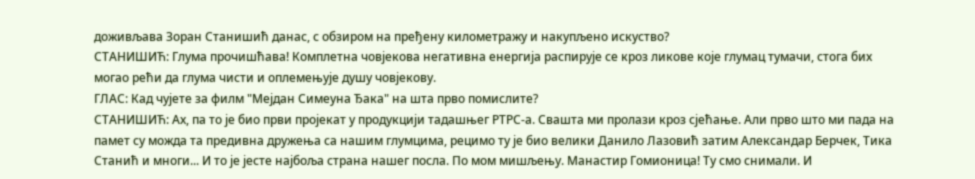доживљава Зоран Станишић данас, с обзиром на пређену километражу и накупљено искуство?
СТАНИШИЋ: Глума прочишћава! Комплетна човјекова негативна енергија распирује се кроз ликове које глумац тумачи, стога бих могао рећи да глума чисти и оплемењује душу човјекову.
ГЛАС: Кад чујете за филм "Мејдан Симеуна Ђака" на шта прво помислите?
СТАНИШИЋ: Ах, па то је био први пројекат у продукцији тадашњег РТРС-а. Свашта ми пролази кроз сјећање. Али прво што ми пада на памет су можда та предивна дружења са нашим глумцима, рецимо ту је био велики Данило Лазовић затим Александар Берчек, Тика Станић и многи... И то је јесте најбоља страна нашег посла. По мом мишљењу. Манастир Гомионица! Ту смо снимали. И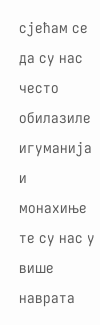сјећам се да су нас често обилазиле игуманија и монахиње те су нас у више наврата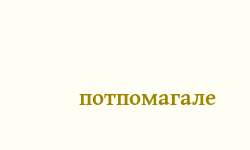потпомагале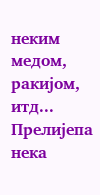неким медом, ракијом, итд... Прелијепа нека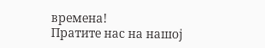времена!
Пратите нас на нашој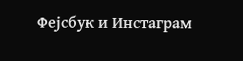Фејсбук и Инстаграм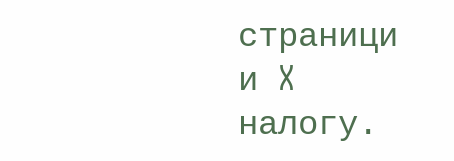страници и X налогу.